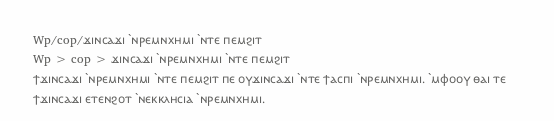Wp/cop/ϫⲓⲛⲥⲁϫⲓ `ⲛⲣⲉⲙⲛⲭⲏⲙⲓ `ⲛⲧⲉ ⲡⲉⲙϩⲓⲧ
Wp > cop > ϫⲓⲛⲥⲁϫⲓ `ⲛⲣⲉⲙⲛⲭⲏⲙⲓ `ⲛⲧⲉ ⲡⲉⲙϩⲓⲧ
ϯϫⲓⲛⲥⲁϫⲓ `ⲛⲣⲉⲙⲛⲭⲏⲙⲓ `ⲛⲧⲉ ⲡⲉⲙϩⲓⲧ ⲡⲉ ⲟⲩϫⲓⲛⲥⲁϫⲓ `ⲛⲧⲉ ϯⲁⲥⲡⲓ `ⲛⲣⲉⲙⲛⲭⲏⲙⲓ. `ⲙⲫⲟⲟⲩ ⲑⲁⲓ ⲧⲉ ϯϫⲓⲛⲥⲁϫⲓ ⲉⲧⲉⲛϩⲟⲧ `ⲛⲉⲕⲕⲗⲏⲥⲓⲁ `ⲛⲣⲉⲙⲛⲭⲏⲙⲓ.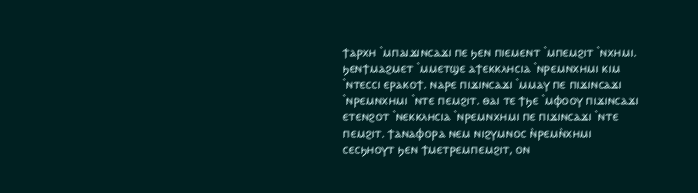ϯⲁⲣⲭⲏ `ⲙⲡⲁⲓϫⲓⲛⲥⲁϫⲓ ⲡⲉ ϧⲉⲛ ⲡⲓⲉⲙⲉⲛⲧ `ⲙⲡⲉⲙϩⲓⲧ `ⲛⲭⲏⲙⲓ. ϧⲉⲛϯⲙⲁϩⲙⲉⲧ `ⲙⲙⲉⲧϣⲉ ⲁϯⲉⲕⲕⲗⲏⲥⲓⲁ `ⲛⲣⲉⲙⲛⲭⲏⲙⲓ ⲕⲓⲙ `ⲛⲧⲉⲥⲥⲓ ⲉⲣⲁⲕⲟϯ. ⲛⲁⲣⲉ ⲡⲓϫⲓⲛⲥⲁϫⲓ `ⲙⲙⲁⲩ ⲡⲉ ⲡⲓϫⲓⲛⲥⲁϫⲓ `ⲛⲣⲉⲙⲛⲭⲏⲙⲓ `ⲛⲧⲉ ⲡⲉⲙϩⲓⲧ. ⲑⲁⲓ ⲧⲉ ϯϧⲉ `ⲙⲫⲟⲟⲩ ⲡⲓϫⲓⲛⲥⲁϫⲓ ⲉⲧⲉⲛϩⲟⲧ `ⲛⲉⲕⲕⲗⲏⲥⲓⲁ `ⲛⲣⲉⲙⲛⲭⲏⲙⲓ ⲡⲉ ⲡⲓϫⲓⲛⲥⲁϫⲓ `ⲛⲧⲉ ⲡⲉⲙϩⲓⲧ. ϯⲁⲛⲁⲫⲟⲣⲁ ⲛⲉⲙ ⲛⲓϩⲩⲙⲛⲟⲥ ⲛ̀ⲣⲉⲙⲛ̀ⲭⲏⲙⲓ ⲥⲉⲥϧⲏⲟⲩⲧ ϧⲉⲛ ϯⲙⲉⲧⲣⲉⲙⲡⲉⲙϩⲓⲧ, ⲟⲛ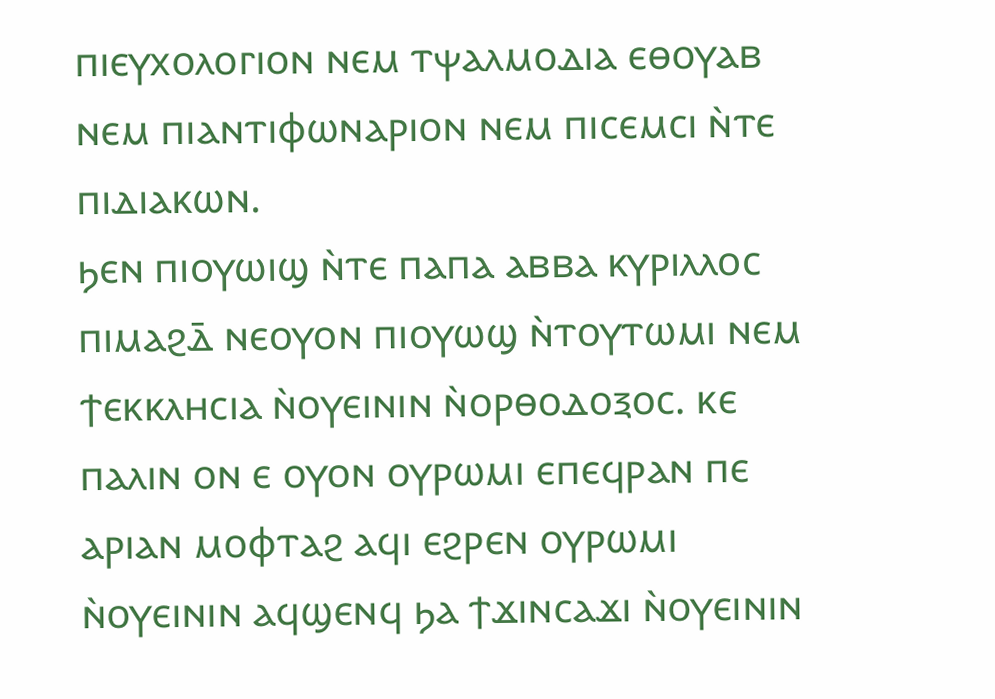ⲡⲓⲉⲩⲭⲟⲗⲟⲅⲓⲟⲛ ⲛⲉⲙ ⲧⲯⲁⲗⲙⲟⲇⲓⲁ ⲉⲑⲟⲩⲁⲃ ⲛⲉⲙ ⲡⲓⲁⲛⲧⲓⲫⲱⲛⲁⲣⲓⲟⲛ ⲛⲉⲙ ⲡⲓⲥⲉⲙⲥⲓ ⲛ̀ⲧⲉ ⲡⲓⲇⲓⲁⲕⲱⲛ.
ϧⲉⲛ ⲡⲓⲟⲩⲱⲓϣ ⲛ̀ⲧⲉ ⲡⲁⲡⲁ ⲁⲃⲃⲁ ⲕⲩⲣⲓⲗⲗⲟⲥ ⲡⲓⲙⲁϩⲇ̄ ⲛⲉⲟⲩⲟⲛ ⲡⲓⲟⲩⲱϣ ⲛ̀ⲧⲟⲩⲧⲱⲙⲓ ⲛⲉⲙ ϯⲉⲕⲕⲗⲏⲥⲓⲁ ⲛ̀ⲟⲩⲉⲓⲛⲓⲛ ⲛ̀ⲟⲣⲑⲟⲇⲟⲝⲟⲥ. ⲕⲉ ⲡⲁⲗⲓⲛ ⲟⲛ ⲉ ⲟⲩⲟⲛ ⲟⲩⲣⲱⲙⲓ ⲉⲡⲉϥⲣⲁⲛ ⲡⲉ ⲁⲣⲓⲁⲛ ⲙⲟⲫⲧⲁϩ ⲁϥⲓ ⲉϩⲣⲉⲛ ⲟⲩⲣⲱⲙⲓ ⲛ̀ⲟⲩⲉⲓⲛⲓⲛ ⲁϥϣⲉⲛϥ ϧⲁ ϯϫⲓⲛⲥⲁϫⲓ ⲛ̀ⲟⲩⲉⲓⲛⲓⲛ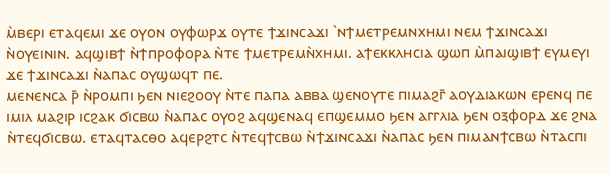ⲙ̀ⲃⲉⲣⲓ ⲉⲧⲁϥⲉⲙⲓ ϫⲉ ⲟⲩⲟⲛ ⲟⲩⲫⲱⲣϫ ⲟⲩⲧⲉ ϯϫⲓⲛⲥⲁϫⲓ `ⲛϯⲙⲉⲧⲣⲉⲙⲛⲭⲏⲙⲓ ⲛⲉⲙ ϯϫⲓⲛⲥⲁϫⲓ ⲛ̀ⲟⲩⲉⲓⲛⲓⲛ. ⲁϥϣⲓⲃϯ ⲛ̀ϯⲡⲣⲟⲫⲟⲣⲁ ⲛ̀ⲧⲉ ϯⲙⲉⲧⲣⲉⲙⲛ̀ⲭⲏⲙⲓ. ⲁϯⲉⲕⲕⲗⲏⲥⲓⲁ ϣⲱⲡ ⲙ̀ⲡⲁⲓϣⲓⲃϯ ⲉⲩⲙⲉⲩⲓ ϫⲉ ϯϫⲓⲛⲥⲁϫⲓ ⲛ̀ⲁⲡⲁⲥ ⲟⲩϣⲱϥⲧ ⲡⲉ.
ⲙⲉⲛⲉⲛⲥⲁ ⲣ̄ ⲛ̀ⲣⲟⲙⲡⲓ ϧⲉⲛ ⲛⲓⲉϩⲟⲟⲩ ⲛ̀ⲧⲉ ⲡⲁⲡⲁ ⲁⲃⲃⲁ ϣⲉⲛⲟⲩⲧⲉ ⲡⲓⲙⲁϩⲅ̄ ⲁⲟⲩⲇⲓⲁⲕⲱⲛ ⲉⲣⲉⲛϥ ⲡⲉ ⲓⲙⲓⲗ ⲙⲁϩⲓⲣ ⲓⲥϩⲁⲕ ϭⲓⲥⲃⲱ ⲛ̀ⲁⲡⲁⲥ ⲟⲩⲟϩ ⲁϥϣⲉⲛⲁϥ ⲉⲡϣⲉⲙⲙⲟ ϧⲉⲛ ⲁⲅⲅⲗⲓⲁ ϧⲉⲛ ⲟⲝⲫⲟⲣⲇ ϫⲉ ϩⲛⲁ ⲛ̀ⲧⲉϥϭⲓⲥⲃⲱ. ⲉⲧⲁϥⲧⲁⲥⲑⲟ ⲁϥⲉⲣϩⲧⲥ ⲛ̀ⲧⲉϥϯⲥⲃⲱ ⲛ̀ϯϫⲓⲛⲥⲁϫⲓ ⲛ̀ⲁⲡⲁⲥ ϧⲉⲛ ⲡⲓⲙⲁⲛϯⲥⲃⲱ ⲛ̀ⲧⲁⲥⲡⲓ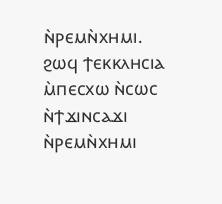ⲛ̀ⲣⲉⲙⲛ̀ⲭⲏⲙⲓ. ϩⲱϥ ϯⲉⲕⲕⲗⲏⲥⲓⲁ ⲙ̀ⲡⲉⲥⲭⲱ ⲛ̀ⲥⲱⲥ ⲛ̀ϯϫⲓⲛⲥⲁϫⲓ ⲛ̀ⲣⲉⲙⲛ̀ⲭⲏⲙⲓ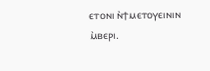ⲉⲧⲟⲛⲓ ⲛ̀ϯⲙⲉⲧⲟⲩⲉⲓⲛⲓⲛ ⲙ̀ⲃⲉⲣⲓ.